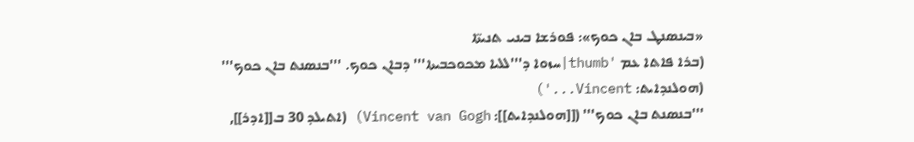«ܒܝܢܣܢܛ ܒܐܢ ܟܘܟ»: ܦܘܪܫܐ ܒܝܢܝ ܬܢܝܬ̈ܐ
(ܒܪܐ ܦܐܬܐ ܥܡ 'thumb|ܚܙܘܐ ܕ'''ܠܠܝܐ ܡܟܘܟܒܝܬܐ''' ܕܒܐܢ ܟܘܟ. '''ܒܢܣܢܬ ܒܐܢ ܟܘܟ''' (ܗܘܠܢܕܐܝܬ: Vincent...')
'''ܒܢܣܢܬ ܒܐܢ ܟܘܟ''' ([[ܗܘܠܢܕܐܝܬ]]: Vincent van Gogh) (ܐܬܝܠܕ 30 ܒ[[ܐܕܪ]],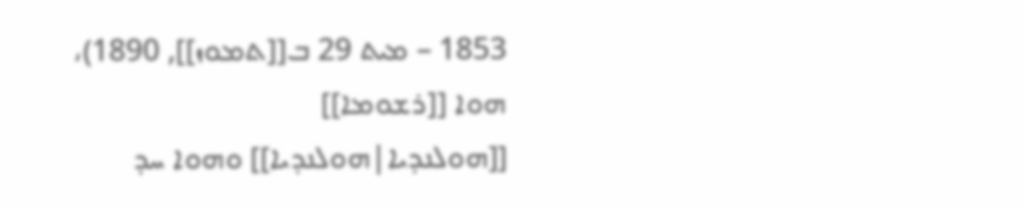1853 – ܡܝܬ 29 ܒ[[ܬܡܘܙ]], 1890)، ܗܘܐ [[ܪܫܘܡܐ]] [[ܗܘܠܢܕܝܐ|ܗܘܠܢܕܝܐ]] ܘܗܘܐ ܚܕ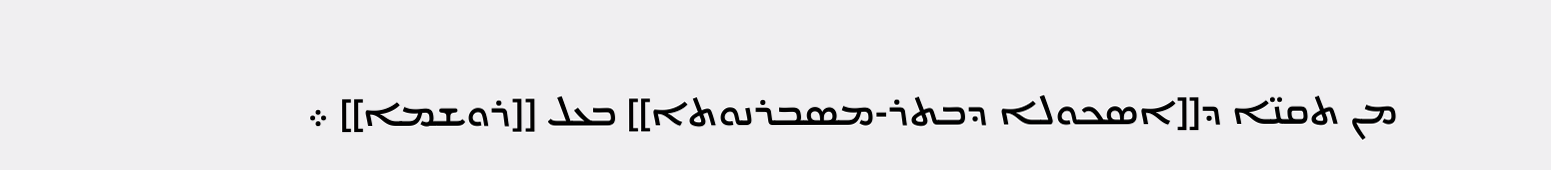ܡܢ ܬܩܢ̈ܐ ܕ[[ܐܣܟܘܠܐ ܕܒܬܪ-ܡܣܒܪܢܘܬܐ]] ܒܥܠ [[ܪܘܫܡܐ]] ܀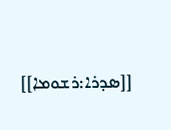[[ܣܕܪܐ:ܪܫܘܡܐ]]